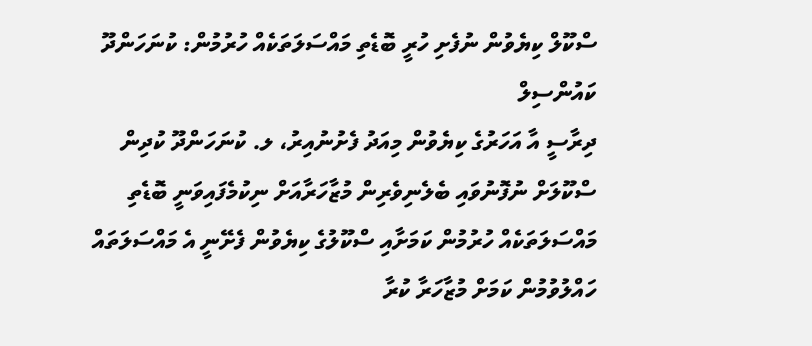ސްކޫލް ކިޔެވުން ނުފެށި ހުރީ ބޮޑެތި މައްސަލަތަކެއް ހުރުމުން: ކުނަހަންދޫ ކައުންސިލް
ދިރާސީ އާ އަހަރުގެ ކިޔެވުން މިއަދު ފެށުނުއިރު، ލ. ކުނަހަންދޫ ކުދިން ސްކޫލަށް ނުފޮނުވައި ބެލެނިވެރިން މުޒާހަރާއަށް ނިކުމެފައިވަނީ ބޮޑެތި މައްސަލަތަކެއް ހުރުމުން ކަމަށާއި ސްކޫލުގެ ކިޔެވުން ފެށޭނީ އެ މައްސަލަތައް ހައްލުވުމުން ކަމަށް މުޒާހަރާ ކުރާ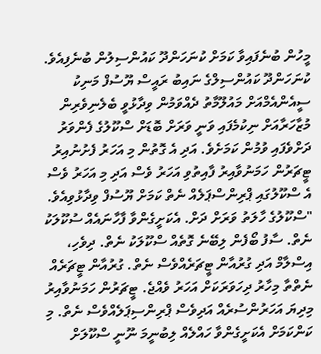މީހުން ބުނެފައިވާ ކަމަށް ކުނަހަންދޫ ކައުންސިލުން ބުނެފިއެވެ.
ކުނަހަންދޫ ކައުންސިލްގެ ނައިބު ރައީސް ޔޫސުފް މަނިކު ސީއެންއެމްއަށް މައުލޫމާތު ދެއްވަމުން ވިދާޅުވީ ބެލެނިވެރިން މުޒާހަރާއަށް ނިކުމެފައި ވަނީ ވަރަށް ބޮޑަށް ސްކޫލުގެ ފެންވަރު ދަށްވެފައި ވުމުން ކަމަށެވެ. އަދި އެ ގޮތުން މި އަހަރު ފެށުނުއިރު ޓީޗަރުން ހަމަނުވާއިރު ފާއިތުވި އަހަރު ވެސް އަދި މި އަހަރު ވެސް އެ ސްކޫލުގައި ޕްރިންސްޕަލެއް ނެތް ކަމަށް ޔޫސުފް ވިދާޅުވިއެވެ.
"ސްކޫލުގެ ހާލަތު ވަރަށް ދަށް. އެކަށީގެންވާ ފާހާނައެއް ސުކޫލަކު ނެތް. ސާފު ބޯފެން ލިބޭނެ ގޮތެއް ސްކޫލަކު ނެތް. ދިވެހި، އިސްލާމް އަދި ގުރުއާން ޓީޗަރެއްވެސް ނެތް. ގުރުއާން ޓީޗަރެއް ނެތްތާ މިހާރު ދިހަވަރަކަށް އަހަރު ވެއްޖެ. ޓީޗަރުން ހަމަނުވާއިރު މިދިޔަ އަހަރުންސުރެއް އަދިވެސް ޕްރިންސިޕަލެއްވެސް ނެތް. މި ކަންކަމަށް އެކަށީގެންވާ ހައްލެއް ލިބުނީމަ ނޫނީ ސްކޫލަށް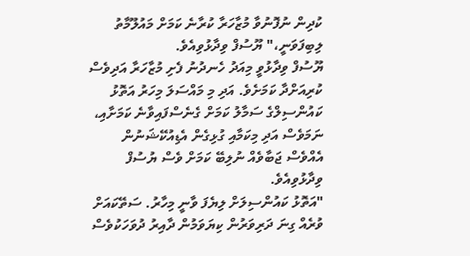ކުދިން ނުފޮނުވާ މުޒާހަރާ ކުރާނެ ކަމަށް މައުލޫމާތު ލިބިފަވަނީ،" ޔޫސުފް ވިދާޅުވިއެވެ.
ޔޫސުފް ވިދާޅުވީ މިއަދު ހެނދުނު ފެށި މުޒާހަރާ އަދިވެސް ކުރިއަށްދާ ކަމަށެވެ. އަދި މި މައްސަލަ މިހަރު އަތޮޅު ކައުންސިލްގެ ސަމާލު ކަމަށް ގެނެސްފައިވާނެ ކަމަށާއި، ނަމަވެސް އަދި މިކަމާއި ގުޅިގެން އެޑިއުކޭޝަނުން އެއްވެސް ޖަބާވެއް ނުލިބޭ ކަމަށް ވެސް ޔުސުފް ވިދާޅުވިއެވެ.
"އަތޮޅު ކައުންސިލަށް ލިޔެފަ ވާނީ މިހާރު. ސަތޭކައަށް ވުރެއް ގިނަ ދަރިވަރުން ކިޔަވަމުން ދާއިރު ދުވަހަކުވެސް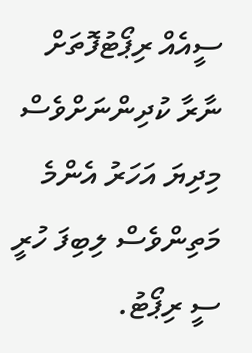ސީއެއް ރިޕޯޓުފޮތަށް ނާރާ ކުދިންނަށްވެސް މިދިޔަ އަހަރު އެންމެ މަތިންވެސް ލިބިފަ ހުރީ ސީ ރިޕޯޓު.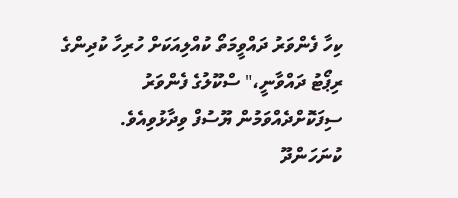ކިހާ ފެންވަރު ދައްވީމަތޯ ކުއްލިއަކަށް ހުރިހާ ކުދިންގެ ރިޕޯޓު ދައްވާނީ،" ސްކޫލުގެ ފެންވަރު ސިފަކޮށްދެއްވަމުން ޔޫސުފް ވިދާޅުވިއެވެ.
ކުނަހަންދޫ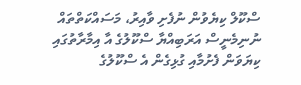ސްކޫލް ކިޔެވުން ނުފެށި ވާއިރު، މަސައްކަތްތައް ނުނިމެނީސް އަރަބިއްޔާ ސްކޫލުގެ އާ އިމާރާތުގައި ކިޔަވަން ފެށުމާއި ގުޅިގެން އެ ސްކޫލުގެ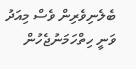ބެލެނިވެރިން ވެސް މިއަދު ވަނީ ހިތްހަމަނުޖެހުން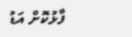ފާޅުކޮށް އަޑު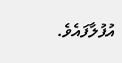އުފުލާފައެވެ.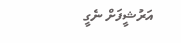އަރުޝީފަށް ނެގީ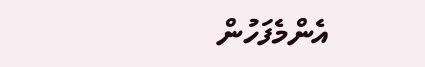އެންމެފަހުން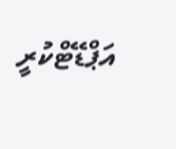އަޕްޑޭޓްކުރީ